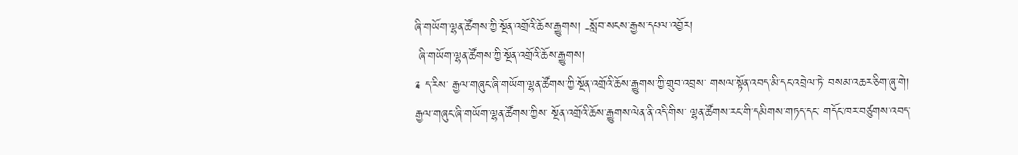ཞི་གཡོག་ལྷན་ཚོགས་ཀྱི་སྔོན་འགྲོའི་ཆོས་རྒྱུགས། -སློབ་སངས་རྒྱས་དཔལ་འབྱོར།
 ཞི་གཡོག་ལྷན་ཚོགས་ཀྱི་སྔོན་འགྲོའི་ཆོས་རྒྱུགས།
༉ ད་རིས་ རྒྱལ་གཞུང་ཞི་གཡོག་ལྷན་ཚོགས་ཀྱི་སྔོན་འགྲོའི་ཆོས་རྒྱུགས་ཀྱི་གྲུབ་འབྲས་ གསལ་སྟོན་འབད་མི་དང་འབྲེལ་ཏེ་ བསམ་འཆར་ཅིག་ཞུ་གེ། རྒྱལ་གཞུང་ཞི་གཡོག་ལྷན་ཚོགས་ཀྱིས་ སྔོན་འགྲོའི་ཆོས་རྒྱུགས་ལེན་ནི་འདི་གིས་ ལྷན་ཚོགས་རང་གི་དམིགས་གཏད་དང་ གདོང་ཁར་བཙུགས་འབད་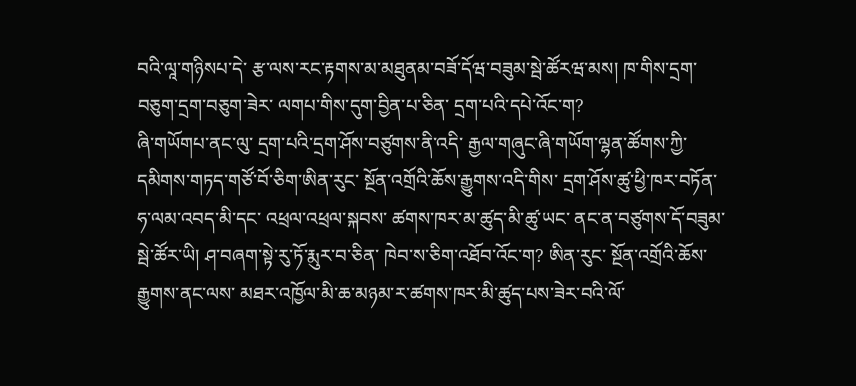བའི་ལཱ་གཉིསཔ་དེ་ རྩ་ལས་རང་རྟགས་མ་མཐུནམ་བཟོ་དོཝ་བཟུམ་སྦེ་ཚོརཝ་མས། ཁ་གིས་དྲག་བཅུག་དྲག་བཅུག་ཟེར་ ལགཔ་གིས་དུག་བྱིན་པ་ཅིན་ དྲག་པའི་དཔེ་འོང་ག?
ཞི་གཡོགཔ་ནང་ལུ་ དྲག་པའི་དྲག་ཤོས་བཙུགས་ནི་འདི་ རྒྱལ་གཞུང་ཞི་གཡོག་ལྷན་ཚོགས་ཀྱི་དམིགས་གཏད་གཙོ་བོ་ཅིག་ཨིན་རུང་ སྔོན་འགྲོའི་ཆོས་རྒྱུགས་འདི་གིས་ དྲག་ཤོས་ཚུ་ཕྱི་ཁར་བཏོན་ ཧ་ལམ་འབད་མི་དང་ འཕྲལ་འཕྲལ་སྐབས་ ཚགས་ཁར་མ་ཚུད་མི་ཚུ་ཡང་ ནང་ན་བཙུགས་དོ་བཟུམ་སྦེ་ཚོར་ཡི། ཤ་བཞག་སྟེ་རུ་ཏོ་རྨུར་བ་ཅིན་ ཁེབ་ས་ཅིག་འཐོབ་འོང་ག? ཨིན་རུང་ སྔོན་འགྲོའི་ཆོས་རྒྱུགས་ནང་ལས་ མཐར་འཁྱོལ་མི་ཆ་མཉམ་ར་ཚགས་ཁར་མི་ཚུད་པས་ཟེར་བའི་ལོ་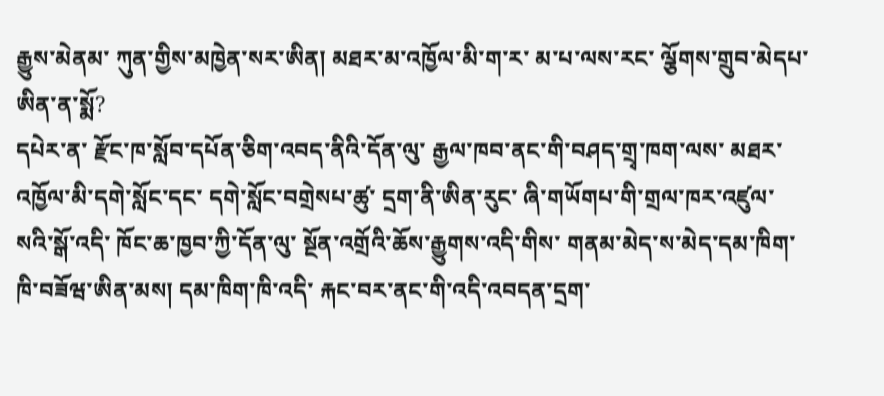རྒྱུས་མེནམ་ ཀུན་གྱིས་མཁྱེན་སར་ཨིན། མཐར་མ་འཁྱོལ་མི་ག་ར་ མ་པ་ལས་རང་ ལྕོགས་གྲུབ་མེདཔ་ཨིན་ན་སྨོ?
དཔེར་ན་ རྫོང་ཁ་སློབ་དཔོན་ཅིག་འབད་ནིའི་དོན་ལུ་ རྒྱལ་ཁབ་ནང་གི་བཤད་གྲྭ་ཁག་ལས་ མཐར་འཁྱོལ་མི་དགེ་སློང་དང་ དགེ་སློང་བགྲེསཔ་ཚུ་ དྲག་ནི་ཨིན་རུང་ ཞི་གཡོགཔ་གི་གྲལ་ཁར་འཛུལ་སའི་སྒོ་འདི་ ཁོང་ཆ་ཁྱབ་ཀྱི་དོན་ལུ་ སྔོན་འགྲོའི་ཆོས་རྒྱུགས་འདི་གིས་ གནམ་མེད་ས་མེད་དམ་ཁིག་ཁི་བཟོཝ་ཨིན་མས། དམ་ཁིག་ཁི་འདི་ རྐང་བར་ནང་གི་འདི་འབདན་དྲག་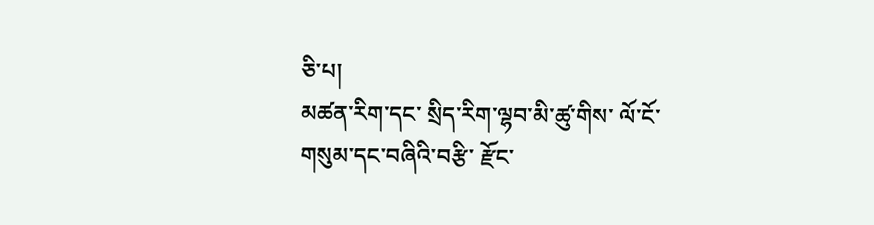ཅི་པ།
མཚན་རིག་དང་ སྲིད་རིག་ལྷབ་མི་ཚུ་གིས་ ལོ་ངོ་གསུམ་དང་བཞིའི་བརྩི་ རྫོང་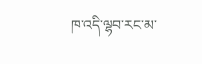ཁ་འདི་ལྷབ་རང་མ་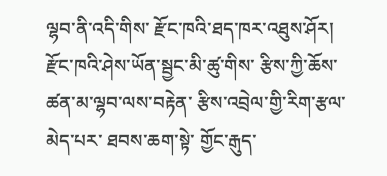ལྷབ་ནི་འདི་གིས་ རྫོང་ཁའི་ཐད་ཁར་འཐུས་ཤོར། རྫོང་ཁའི་ཤེས་ཡོན་སྦྱང་མི་ཚུ་གིས་ རྩིས་ཀྱི་ཆོས་ཚན་མ་ལྷབ་ལས་བརྟེན་ རྩིས་འབྲེལ་གྱི་རིག་རྩལ་མེད་པར་ ཐབས་ཆག་སྟེ་ གྱོང་རྒུད་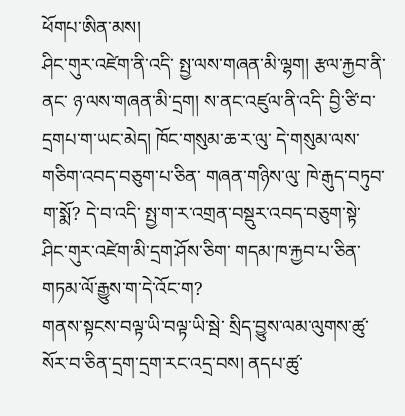ཕོགཔ་ཨིན་མས།
ཤིང་གུར་འཛེག་ནི་འདི་ སྤྱ་ལས་གཞན་མི་ལྷག། རྩལ་རྐྱབ་ནི་ནང་ ཉ་ལས་གཞན་མི་དྲག། ས་ནང་འཛུལ་ནི་འདི་ བྱི་ཙི་བ་དྲགཔ་ག་ཡང་མེད། ཁོང་གསུམ་ཆ་ར་ལུ་ དེ་གསུམ་ལས་ གཅིག་འབད་བཅུག་པ་ཅིན་ གཞན་གཉིས་ལུ་ ཁེ་རྒུད་བཏུབ་ག་སྨོ? དེ་བ་འདི་ སྤྱ་ག་ར་འགྲན་བསྡུར་འབད་བཅུག་སྟེ་ ཤིང་གུར་འཛེག་མི་དྲག་ཤོས་ཅིག་ གདམ་ཁ་རྐྱབ་པ་ཅིན་ གཏམ་ལོ་རྒྱུས་ག་དེ་འོང་ག?
གནས་སྟངས་བལྟ་ཡི་བལྟ་ཡི་སྦེ་ སྲིད་བྱུས་ལམ་ལུགས་ཚུ་ སོར་བ་ཅིན་དྲག་དྲག་རང་འདྲ་བས། ནདཔ་ཚུ་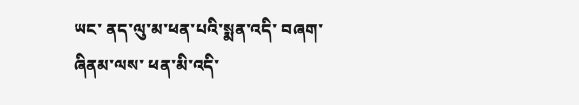ཡང་ ནད་ལུ་མ་ཕན་པའི་སྨན་འདི་ བཞག་ཞིནམ་ལས་ ཕན་མི་འདི་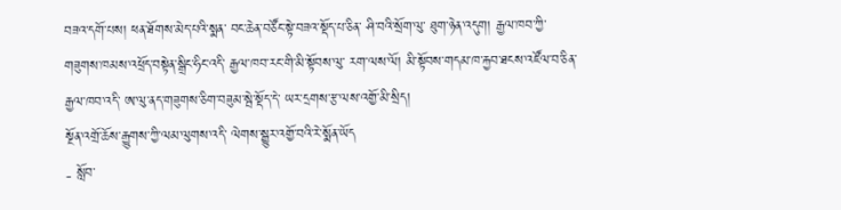བཟའ་དགོ་པས། ཕན་ཐོགས་མེད་པའི་སྨན་ བང་ཆེན་བཙོང་སྟེ་བཟའ་སྡོད་པ་ཅིན་ ཤི་བའི་སྲོག་ལུ་ ཐུག་ཉེན་འདུག། རྒྱལ་ཁབ་ཀྱི་གཟུགས་ཁམས་འཕྲོད་བསྟེན་སྒྲིང་ཧིང་འདི་ རྒྱལ་ཁབ་རང་གི་མི་སྟོབས་ལུ་ རག་ལས་ལོ། མི་སྟོབས་གདམ་ཁ་རྐྱབ་ཐངས་འཛོལ་བ་ཅིན་ རྒྱལ་ཁབ་འདི་ ཨ་ལུ་ནད་གཟུགས་ཅིག་བཟུམ་སྦེ་སྡོད་དེ་ ཡར་དྲགས་རྩ་ལས་འགྱོ་མི་སྲིད།
སྔོན་འགྲོ་ཆོས་རྒྱུགས་ཀྱི་ལམ་ལུགས་འདི་ ལེགས་སྒྱུར་འགྱོ་བའི་རེ་སྨོན་ཡོད
- སློབ་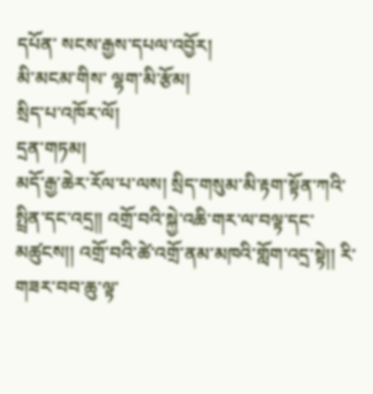དཔོན་ སངས་རྒྱས་དཔལ་འབྱོར།
མི་མངམ་གིས་ ལྷག་མི་རྩོམ།
སྲིད་པ་འཁོར་ལོ།
དྲན་གཏམ།
མདོ་རྒྱ་ཆེར་རོལ་པ་ལས། སྲིད་གསུམ་མི་རྟག་སྟོན་ཀའི་སྤྲིན་དང་འདྲ།། འགྲོ་བའི་སྐྱེ་འཆི་གར་ལ་བལྟ་དང་མཚུངས།། འགྲོ་བའི་ཚེ་འགྲོ་ནམ་མཁའི་གློག་འདྲ་སྟེ།། རི་གཟར་བབ་ཆུ་ལྟ་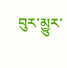བུར་མྱུར་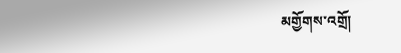མགྱོགས་འགྲོ།